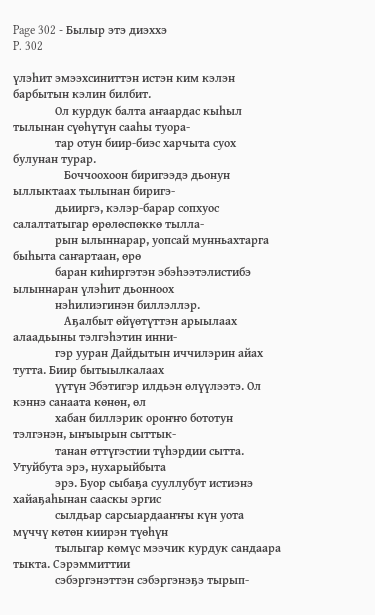Page 302 - Былыр этэ диэххэ
P. 302

үлэһит эмээхсиниттэн истэн ким кэлэн барбытын кэлин билбит.
              Ол курдук балта аҥаардас кыһыл тылынан сүөһүтүн сааһы туора-
              тар отун биир-биэс харчыта суох булунан турар.
                 Боччоохоон биригээдэ дьонун ыллыктаах тылынан биригэ-
              дьииргэ, кэлэр-барар сопхуос салалтатыгар өрөлөспөккө тылла-
              рын ылыннарар, уопсай мунньахтарга быһыта саҥартаан, өрө
              баран киһиргэтэн эбэһээтэлистибэ ылыннаран үлэһит дьонноох
              нэһилиэгинэн биллэллэр.
                 Аҕалбыт өйүөтүттэн арыылаах алаадьыны тэлгэһэтин инни-
              гэр ууран Дайдытын иччилэрин айах тутта. Биир бытыылкалаах
              үүтүн Эбэтигэр илдьэн өлүүлээтэ. Ол кэннэ санаата көнөн, өл
              хабан биллэрик ороҥҥо бототун тэлгэнэн, ыҥыырын сыттык-
              танан өттүгэстии түһэрдии сытта. Утуйбута эрэ, нухарыйбыта
              эрэ. Буор сыбаҕа сууллубут истиэнэ хайаҕаһынан сааскы эргис
              сылдьар сарсыардааҥҥы күн уота мүччү көтөн киирэн түөһүн
              тылыгар көмүс мээчик курдук сандаара тыкта. Сэрэммиттии
              сэбэргэнэттэн сэбэргэнэҕэ тырып-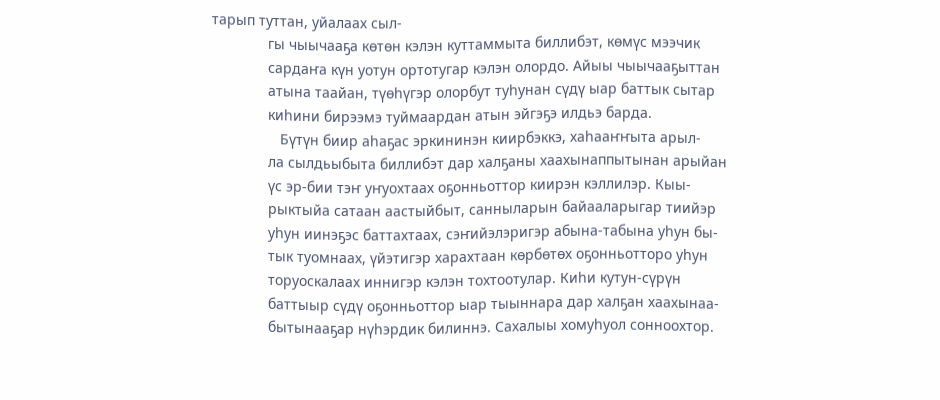тарып туттан, уйалаах сыл-
              гы чыычааҕа көтөн кэлэн куттаммыта биллибэт, көмүс мээчик
              сардаҥа күн уотун ортотугар кэлэн олордо. Айыы чыычааҕыттан
              атына таайан, түөһүгэр олорбут туһунан сүдү ыар баттык сытар
              киһини бирээмэ туймаардан атын эйгэҕэ илдьэ барда.
                 Бүтүн биир аһаҕас эркининэн киирбэккэ, хаһааҥҥыта арыл-
              ла сылдьыбыта биллибэт дар халҕаны хаахынаппытынан арыйан
              үс эр-бии тэҥ уҥуохтаах оҕонньоттор киирэн кэллилэр. Кыы-
              рыктыйа сатаан аастыйбыт, санныларын байааларыгар тиийэр
              уһун иинэҕэс баттахтаах, сэҥийэлэригэр абына-табына уһун бы-
              тык туомнаах, үйэтигэр харахтаан көрбөтөх оҕонньотторо уһун
              торуоскалаах иннигэр кэлэн тохтоотулар. Киһи кутун-сүрүн
              баттыыр сүдү оҕонньоттор ыар тыыннара дар халҕан хаахынаа-
              бытынааҕар нүһэрдик билиннэ. Сахалыы хомуһуол сонноохтор.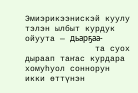Эмиэрикээнискэй куулу тэлэн ылбыт курдук ойуута — дьарҕаа-
              та суох дыраап таҥас курдара хомуһуол соннорун икки өттүнэн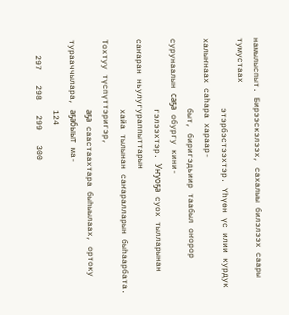намылыспыт. Бирээскэлээх, сахалыы билэлээх саары тумустаах
              этэрбэстээхтэр. Үһүөн үс илии курдук халыҥнаах саһара хараар-
              быт, биригэдьиир таабыл оҥорор сурунаалын саҕа обургу кини-
              гэлээхтэр. Уҥуоҕа суох тылларынан саҥаран ньулугураппыттарын
              хайа тылынан саҥаралларын быһаарбата. Тохтуу түспүттэригэр,
              аҕа саастаахтара быһыылаах, ортоку турааччылара, аҕабыыт ма-
              124
   297   298   299   300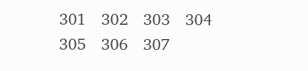301   302   303   304   305   306   307